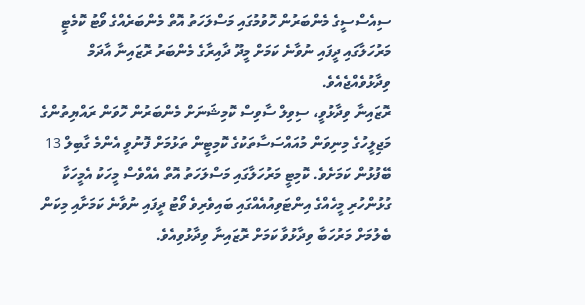ސިއެސްސީގެ މެންބަރުން ހޮވުމުގައި މަސްލަހަތު އޮތް މެންބަރެއްގެ ވޯޓު ކޮމެޓީ މަރުހަލާގައި ދީފައި ނުވާނެ ކަމަށް މީދޫ ދާއިރާގެ މެންބަރު ރޮޒައިނާ އާދަމް ވިދާޅުވެއްޖެއެވެ.
ރޮޒައިނާ ވިދާޅުވީ، ސިވިލް ސާވިސް ކޮމިޝަނަށް މެންބަރުން ހޮވަން ރައްޔިތުންގެ މަޖިލީހުގެ މިނިވަން މުއައްސަސާތަކުގެ ކޮމިޓީން ތަޅުމަށް ފޮނުވީ އެންމެ ގާބިލް 13 ބޭފުޅުން ކަމަށެވެ. ކޮމިޓީ މަރުހަލާގައި މަސްލަހަތު އޮތް އެއްވެސް މީހަކު އެމީހަކާ ގުޅުންހުރި މީހެއްގެ އިންޓަވިއުއެއްގައި ބައިވެރިވެ ވޯޓު ދީފައި ނުވާނެ ކަމަށާއި މިކަން ބެލުމަށް މަރުހަބާ ވިދާޅުވާ ކަމަށް ރޮޒައިނާ ވިދާޅުވިއެވެ.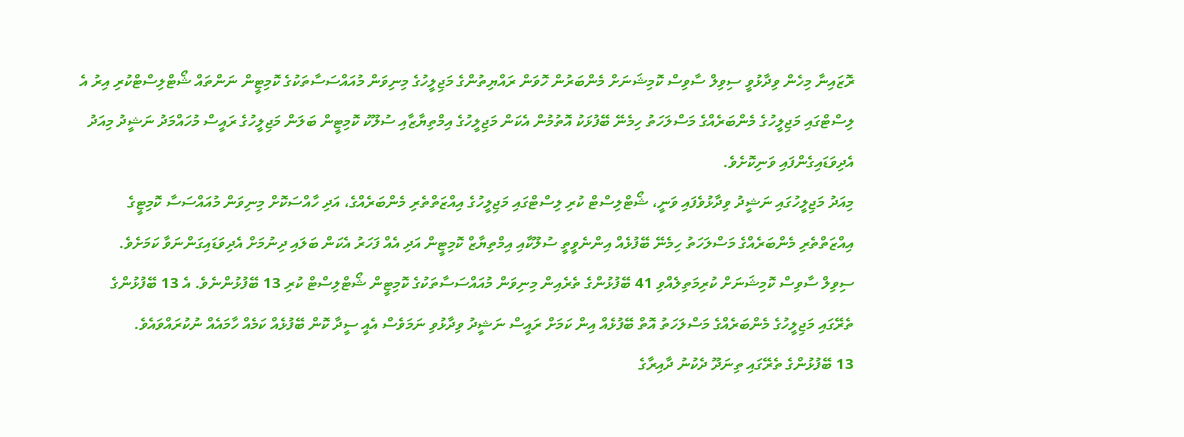ރޮޒައިނާ މިހެން ވިދާޅުވީ ސިވިލް ސާވިސް ކޮމިޝަނަށް މެންބަރުން ހޮވަން ރައްޔިތުންގެ މަޖިލީހުގެ މިނިވަން މުއައްސަސާތަކުގެ ކޮމިޓީން ނަންތައް ޝޯޓްލިސްޓްކުރި އިރު އެ ލިސްޓްގައި މަޖިލީހުގެ މެންބަރެއްގެ މަސްލަހަތު ހިމެނޭ ބޭފުޅަކު އޮތުމުން އެކަން މަޖިލީހުގެ އިމްތިޔާޒާއި ސުލޫކު ކޮމިޓީން ބަލަން މަޖިލީހުގެ ރައީސް މުހައްމަދު ނަޝީދު މިއަދު އެދިވަޑައިގެންފައި ވަނިކޮށެވެ.
މިއަދު މަޖިލީހުގައި ނަޝީދު ވިދާޅުވެފައި ވަނީ، ޝޯޓްލިސްޓް ކުރި ލިސްޓްގައި މަޖިލީހުގެ އިއްޒަތްތެރި މެންބަރެއްގެ، އަދި ހާއްސަކޮށް މިނިވަން މުއައްސަސާ ކޮމިޓީގެ އިއްޒަތްތެރި މެންބަރެއްގެ މަސްލަހަތު ހިމެނޭ ބޭފުޅެއް އިންނެވީތީ ސުލޫކާއި އިމްތިޔާޒް ކޮމިޓީން އަދި އެއް ފަހަރު އެކަން ބަލައި ދިނުމަށް އެދިވަޑައިގަންނަވާ ކަމަށެވެ.
ސިވިލް ސާވިސް ކޮމިޝަނަށް ކުރިމަތިލެއްވި 41 ބޭފުޅުންގެ ތެރެއިން މިނިވަން މުއައްސަސާތަކުގެ ކޮމިޓީން ޝޯޓްލިސްޓް ކުރި 13 ބޭފުޅުންނެވެ. އެ 13 ބޭފުޅުންގެ ތެރޭގައި މަޖިލީހުގެ މެންބަރެއްގެ މަސްލަހަތު އޮތް ބޭފުޅެއް އިން ކަމަށް ރައީސް ނަޝީދު ވިދާޅުވި ނަމަވެސް އެއީ ސީދާ ކޮން ބޭފުޅެއް ކަމެއް ހާމައެއް ނުކުރައްވައެވެ.
13 ބޭފުޅުންގެ ތެރޭގައި ތިނަދޫ ދެކުނު ދާއިރާގެ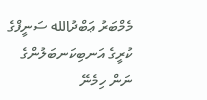މެމްބަރު ޢަބްދުالله ސަނީފްގެ ކުރީގެ އަނބިކަނބަލުންގެ ނަން ހިމެނޭ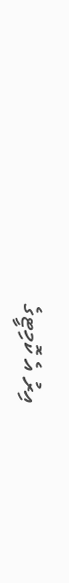އިރު އެ ކޮމިޓީގެ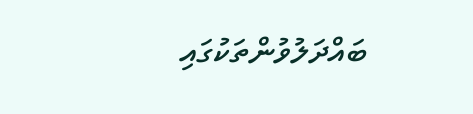ބައްދަލުވުންތަކުގައި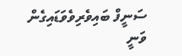ސަނީފް ބައިވެރިވެވަޑައިގެން ވަނީ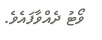ވޯޓު ދެއްވާފައެވެ.